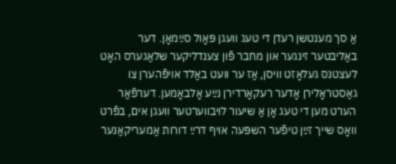אַ סך מענטשן רעדן די טעג וועגן פּאָול סײַמאָן. דער באַליבטער זינגער און מחבר פֿון צענדליקער שלאַגערס האָט לעצטנס געלאָזט וויסן, אַז ער וועט באַלד אויפֿהערן צו גאַסטראָלירן אָדער רעקאָרדירן נײַע אָלבאָמען. דערפֿאַר הערט מען די טעג אָן אַ שיעור לויבווערטער װעגן אים, בפֿרט װאָס שייך זײַן טיפֿער השפּעה אויף דרײַ דורות אַמעריקאַנער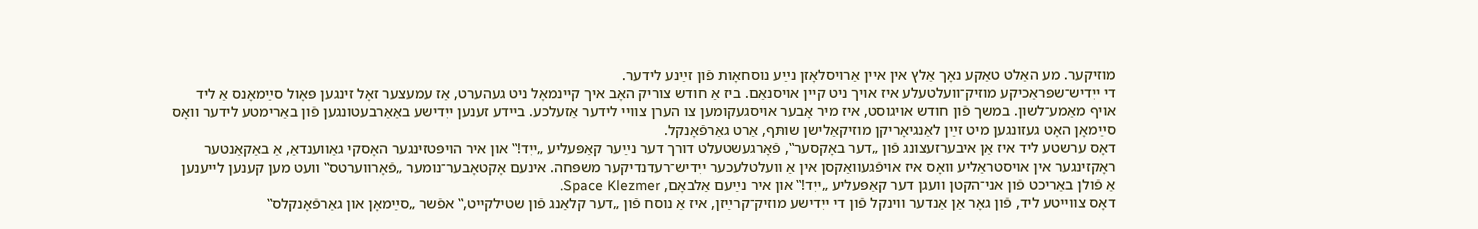מוזיקער. מע האַלט טאַקע נאָך אַלץ אין איין אַרויסלאָזן נײַע נוסחאָות פֿון זײַנע לידער.
די ייִדיש־שפּראַכיקע מוזיק־וועלטעלע איז אויך ניט קיין אויסנאַם. ביז אַ חודש צוריק האָב איך קיינמאָל ניט געהערט, אַז עמעצער זאָל זינגען פּאָול סײַמאָנס אַ ליד אויף מאַמע־לשון. במשך פֿון חודש אויגוסט, איז מיר אָבער אויסגעקומען צו הערן צוויי לידער אַזעלכע. ביידע זענען ייִדישע באַאַרבעטונגען פֿון באַרימטע לידער וואָס סײַמאָן האָט געזונגען מיט זײַן לאַנגיאָריקן מוזיקאַלישן שותּף, אַרט גאַרפֿאָנקל.
דאָס ערשטע ליד איז אַן איבערזעצונג פֿון „דער באָקסער‟, פֿאָרגעשטעלט דורך דער נײַער קאַפּעליע „ייִד!‟ און איר הויפּטזינגער האָסקי גאַווענדאַ, אַ באַקאַנטער ראָקזינגער אין אויסטראַליע וואָס איז אויפֿגעוואַקסן אין אַ וועלטלעכער ייִדיש־רעדנדיקער משפּחה. אינעם אָקטאָבער־נומער „פֿאָרווערטס‟ װעט מען קענען לייענען אַ פֿולן באַריכט פֿון אני־הקטן וועגן דער קאַפּעליע „ייִד!‟ און איר נײַעם אַלבאָם, Space Klezmer.
דאָס צווייטע ליד, פֿון גאָר אַן אַנדער ווינקל פֿון די ייִדישע מוזיק־קרײַזן, איז אַ נוסח פֿון „דער קלאַנג פֿון שטילקייט,‟ אפֿשר „סײַמאָן און גאַרפֿאָנקלס‟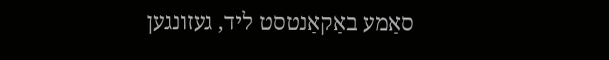סאַמע באַקאַנטסט ליד, געזונגען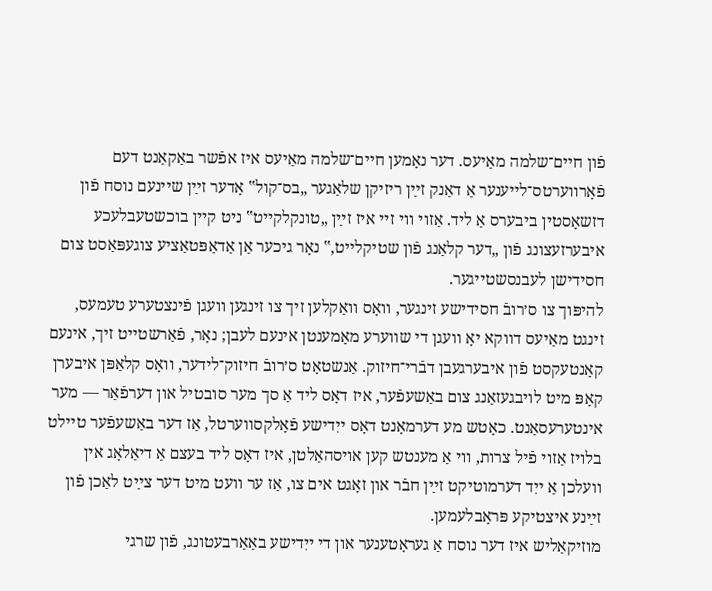פֿון חיים־שלמה מאַיעס. דער נאָמען חיים־שלמה מאַיעס איז אפֿשר באַקאַנט דעם פֿאָרווערטס־לייענער אַ דאַנק זײַן ריזיקן שלאַגער „בס־קול‟ אָדער זײַן שיינעם נוסח פֿון דזשאָסטין ביבערס אַ ליד. אַזוי ווי זיי איז זײַן „טונקלקייט‟ ניט קיין בוכשטעבלעכע איבערזעצונג פֿון „דער קלאַנג פֿון שטיקלייט,‟ נאָר גיכער אַן אַדאַפּטאַציע צוגעפּאַסט צום חסידישן לעבנסשטייגער.
להיפּוך צו ס׳רובֿ חסידישע זינגער, וואָס וואַקלען זיך צו זינגען וועגן פֿינצטערע טעמעס, זינגט מאַיעס דווקא יאָ וועגן די שווערע מאָמענטן אינעם לעבן; נאָר, פֿאַרשטייט זיך, אינעם קאָנטעקסט פֿון איבערגעבן דבֿרי־חיזוק. אַנשטאָט ס׳רובֿ חיזוק־לידער, וואָס קלאַפּן איבערן קאָפּ מיט לויבגעזאַנג צום באַשעפֿער, איז דאָס ליד אַ סך מער סובטיל און דערפֿאַר — מער אינטערעסאַנט. כאָטש מע דערמאָנט דאָס ייִדישע פֿאָלקסווערטל, אַז דער באַשעפֿער טיילט בלויז אַזוי פֿיל צרות, ווי אַ מענטש קען אויסהאַלטן, איז דאָס ליד בעצם אַ דיאַלאָג אין װעלכן אַ ייִד דערמוטיקט זײַן חבֿר און זאָגט אים צו, אַז ער וועט מיט דער צײַט לאַכן פֿון זײַנע איצטיקע פּראָבלעמען.
מוזיקאַליש איז דער נוסח אַ געראָטענער און די ייִדישע באַאַרבעטונג, פֿון שרגי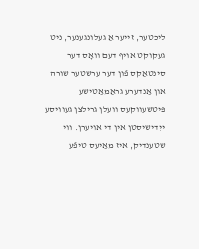ליכטער, זייער אַ געלונגענער, ניט געקוקט אויף דעם וואָס דער סינטאַקס פֿון דער ערשטער שורה און אַנדערע גראַמאַטישע פּיטשעווקעס וועלן גרילצן געוויסע ייִדישיסטן אין די אויערן. ווי שטענדיק, איז מאַיעס טיפֿע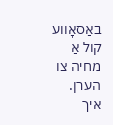באַסאָווע קול אַ מחיה צו הערן.
איך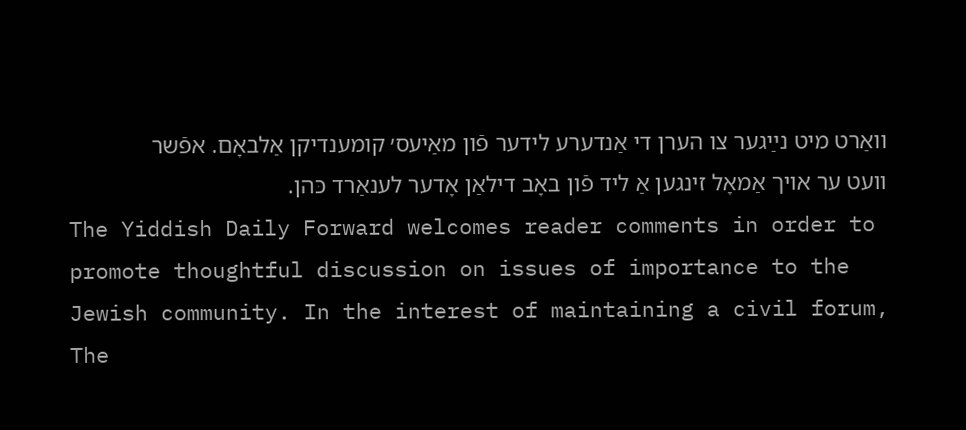וואַרט מיט נײַגער צו הערן די אַנדערע לידער פֿון מאַיעס׳ קומענדיקן אַלבאָם. אפֿשר וועט ער אויך אַמאָל זינגען אַ ליד פֿון באָב דילאַן אָדער לענאַרד כּהן.
The Yiddish Daily Forward welcomes reader comments in order to promote thoughtful discussion on issues of importance to the Jewish community. In the interest of maintaining a civil forum, The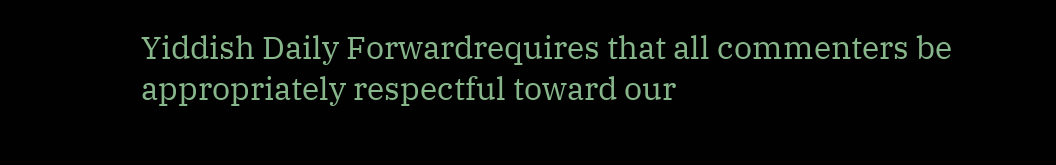Yiddish Daily Forwardrequires that all commenters be appropriately respectful toward our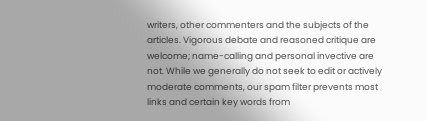writers, other commenters and the subjects of the articles. Vigorous debate and reasoned critique are welcome; name-calling and personal invective are not. While we generally do not seek to edit or actively moderate comments, our spam filter prevents most links and certain key words from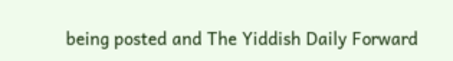being posted and The Yiddish Daily Forward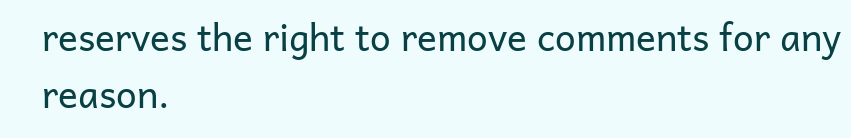reserves the right to remove comments for any reason.